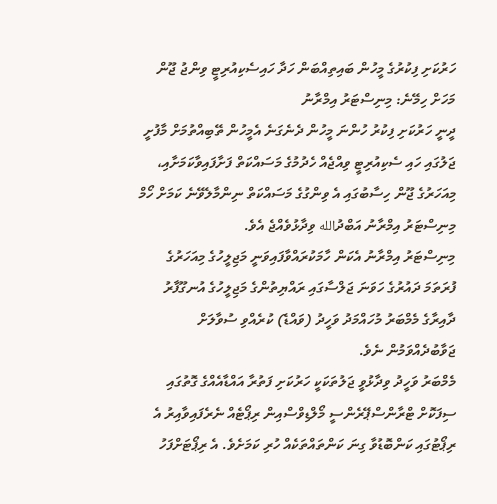ހަރުކަށި ފިކުރުގެ މީހުން ބައިތިއްބަން ހަދާ ހައިސެކިއުރިޓީ ވިންޖު ޖޫން މަހަށް ހިމޭނެ: މިނިސްޓަރު އިމްރާނު
ދީނީ ހަރުކަށި ފިކުރު ހުންނަ މީހުން ދެނެގަނެ އެމީހުން ތޭބިއްތުމަށް މާފުށީ ޖަލުގައި ހައި ސެކިއުރިޓީ ވިއްޖެއް ހެދުމުގެ މަސައްކަތް ފަށާފައިވާކަމަށާއި، މިއަހަރުގެ ޖޫން ހިސާބުގައި އެ ވިންގުގެ މަސައްކަތް ނިންމާލެވޭނެ ކަމަށް ހޯމް މިނިސްޓަރު އިމްރާނު އަބްދުالله ވިދާޅުވެއްޖެ އެވެ.
މިނިސްޓަރު އިމްރާނު އެކަން ހާމަކުރައްވާފައިވަނީ މަޖިލީހުގެ މިއަހަރުގެ ފުރަތަމަ ދައުރުގެ ހަވަނަ ޖަލްސާގައި ރައްޔިތުންގެ މަޖިލީހުގެ އުނގޫފާރު ދާއިރާގެ މެމްބަރު މުހައްމަދު ވަހީދު (ވައްޑެ) ކުރެއްވި ސުވާލަށް ޖަވާބުދެއްވަމުން ނެވެ.
މެމްބަރު ވަހީދު ވިދާޅުވީ ޖަލުތަކަކީ ހަރުކަށި ފަތުރާ އައްޑާއެއްގެ ގޮތުގައި ސިފަކޮށް ޓްރާންސްޕޭރެންސީ މޯލްޑިވްސްއިން ރިޕޯޓެއް ނެރެފައިވާއިރު އެ ރިޕޯޓުގައި ކަންބޮޑުވާ ގިނަ ކަންތައްތަކެއް ހުރި ކަމަށެވެ. އެ ރިޕޯޓަށްފަހު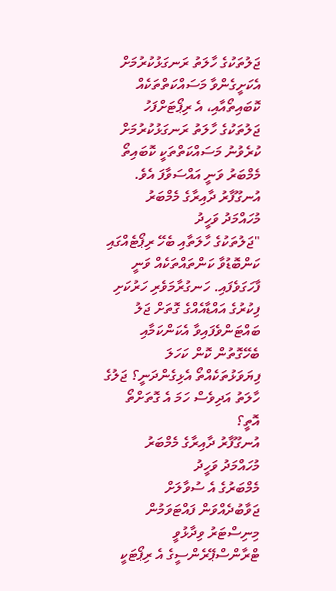ޖަލުތަކުގެ ހާލަތު ރަނގަޅުކުރުމަށް އެކަށީގެންވާ މަސައްކަތްތަކެއް ކޮބައިތޯއާއި، އެ ރިޕޯޓަށްފަހު ޖަލުތަކުގެ ހާލަތު ރަނގަޅުކުރުމަށް ކުރެވުނު މަސައްކަތްތަކީ ކޮބައިތޯ މެމްބަރު ވަނީ އައްސަވާފަ އެވެ.
އުނގޫފާރު ދާއިރާގެ މެމްބަރު މުހައްމަދު ވަހީދު
"ޖަލުތަކުގެ ހާލަތާއި ބެހޭ ރިޕޯޓެއްގައި ކަންބޮޑުވާ ކަންތައްތަކެއް ވަނީ ފާހަގަވެފައި. ހަނގުރާމަވެރި ހަރުކަށި ފިކުރުގެ އައްޑާއެއްގެ ގޮތަށް ޖަލު ބައްޓަންވެފައިވާ އެކަންކަމާއި ބެހޭގޮތުން ކޮން ކަހަލަ ފިޔަވަޅުތަކެއްތޯ އެޅިގެންދަނީ؟ ޖަލުގެ ހާލަތު އަދިވެސް ހަމަ އެ ގޮތަށްތޯ އޮތީ؟
އުނގޫފާރު ދާއިރާގެ މެމްބަރު މުހައްމަދު ވަހީދު
މެމްބަރުގެ އެ ސުވާލަށް ޖަވާބުދެއްވަން ފައްޓަވަމުން މިނިސްޓަރު ވިދާޅުވީ ޓްރާންސްޕޭރެންސީގެ އެ ރިޕޯޓަކީ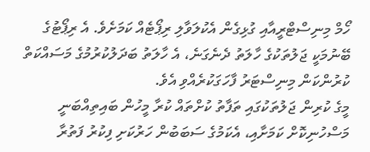ހޯމް މިނިސްޓްރީއާއި ގުޅިގެން އެކުލަވާލި ރިޕޯޓެއް ކަމަށެވެ. އެ ރިޕޯޓުގެ ބޭނުމަކީ ޖަލުތަކުގެ ހާލަތު ދެނެގަނެ، އެ ހާލަތު ބަދަލުކުރުމުގެ މަސައްކަތް ކުރުންކަން މިނިސްޓަރު ފާހަގަކުރެއްވި އެވެ.
މީގެ ކުރިން ޖަލުތަކުގައި ތަފާތު ކުށްތައް ކުރާ މީހުން ބައިތިއްބަނީ މަސްހުނިކޮށް ކަމަށާއި، އެކަމުގެ ސަބަބުން ހަރުކަށި ފިކުރު ފަތުރާ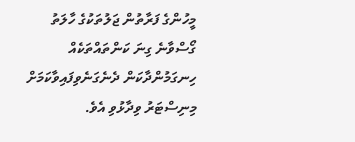މީހުންގެ ފަރާތުން ޖަލުތަކުގެ ހާލަތު ގޯސްވާނެ ގިނަ ކަންތައްތަކެއް ހިނގަމުންދާކަން ދެނެގަނެވިފައިވާކަމަށް މިނިސްޓަރު ވިދާޅުވި އެވެ.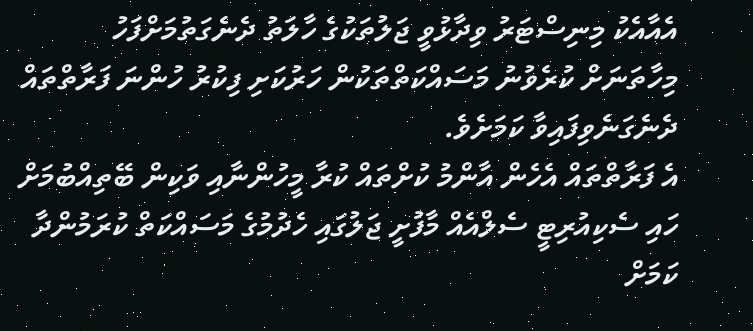އެއާއެކު މިނިސްޓަރު ވިދާޅުވީ ޖަލުތަކުގެ ހާލަތު ދެނެގަތުމަށްފަހު މިހާތަނަށް ކުރެވުނު މަސައްކަތްތަކުން ހަރުކަށި ފިކުރު ހުންނަ ފަރާތްތައް ދެނެގަނެވިފައިވާ ކަމަށެވެ.
އެ ފަރާތްތައް އެހެން އާންމު ކުށްތައް ކުރާ މީހުންނާއި ވަކިން ބޭތިއްބުމަށް ހައި ސެކިއުރިޓީ ސެލްއެއް މާފުށީ ޖަލުގައި ހެދުމުގެ މަސައްކަތް ކުރަމުންދާ ކަމަށް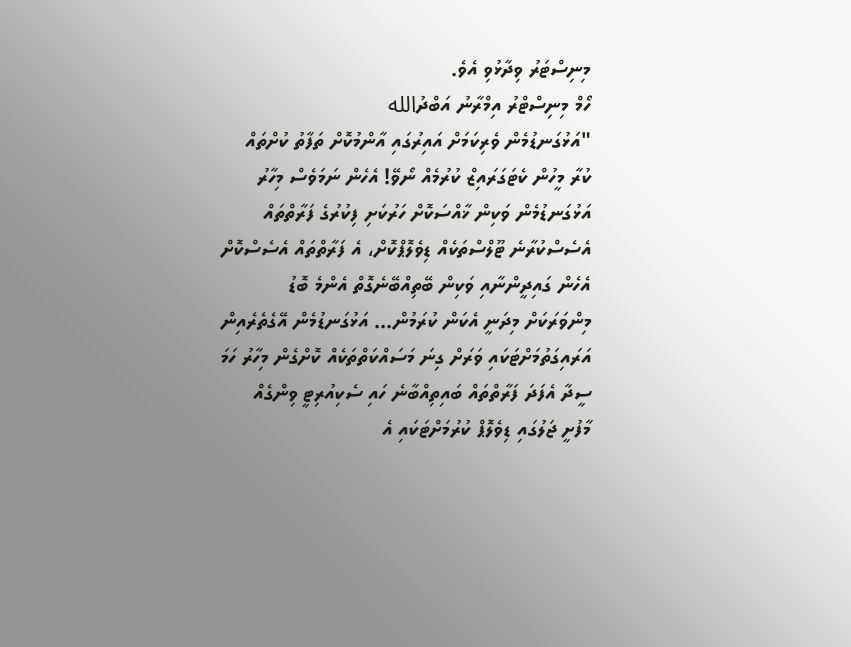މިނިސްޓަރު ވިދާޅުވި އެވެ.
ހޯމް މިނިސްޓްރު އިމްރާނު އަބްދުالله
"އަޅުގަނޑުމެން ވެރިކަމަށް އައިރުގައި އާންމުކޮށް ތަފާތު ކުށްތައް ކުރާ މީހުން ކެޓަގަރައިޒް ކުރުމެއް ނޯވޭ! އެހެން ނަމަވެސް މިހާރު އަޅުގަނޑުމެން ވަކިން ޚާއްސަކޮށް ހަރުކަށި ފިކުރުގެ ފަރާތްތައް އެސެސްކުރާނެ ޓޫލްސްތަކެއް ޑިވެލޮޕްކޮށް، އެ ފަރާތްތައް އެސެސްކޮށް އެހެން ގައިދީންނާއި ވަކިން ބޭތިއްބޭނެގޮތް އެންމެ ބޮޑު މިންވަރަކަށް މިދަނީ އެކަން ކުރަމުން... އަޅުގަނޑުމެން އޭގެތެރެއިން އަރައިގަތުމަށްޓަކައި ވަރަށް ގިނަ މަސައްކަތްތަކެއް ކޮށްގެން މިހާރު ހަމަ ސީދާ އެފަދަ ފަރާތްތައް ބައިތިއްބާނެ ހައި ސެކިއުރިޓީ ވިންގެއް މާފުށީ ޖަލުގައި ޑިވެލޮޕް ކުރުމަށްޓަކައި އެ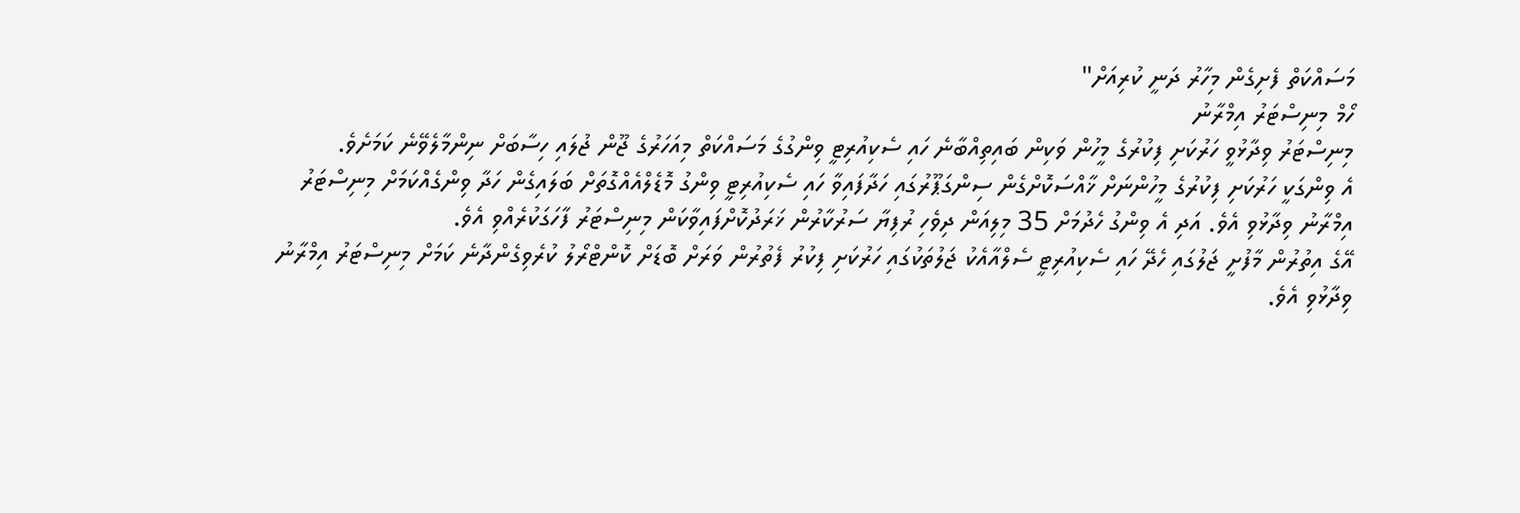މަސައްކަތް ފެށިގެން މިހާރު ދަނީ ކުރިއަށް"
ހޯމް މިނިސްޓަރު އިމްރާނު
މިނިސްޓަރު ވިދާޅުވީ ހަރުކަށި ފިކުރުގެ މީހުން ވަކިން ބައިތިއްބާނެ ހައި ސެކިއުރިޓީ ވިންގުގެ މަސައްކަތް މިއަހަރުގެ ޖޫން ޖުލައި ހިސާބަށް ނިންމާލެވޭނެ ކަމަށެވެ.
އެ ވިންގަކީ ހަރުކަށި ފިކުރުގެ މީހުންނަށް ޚާއްސަކޮށްގެން ސިންގަޕޫރުގައި ހަދާފައިވާ ހައި ސެކިއުރިޓީ ވިންގު މޮޑެލްއެއްގޮތަށް ބަލައިގެން ހަދާ ވިންގެއްކަމަށް މިނިސްޓަރު އިމްރާނު ވިދާޅުވި އެވެ. އަދި އެ ވިންގު ހެދުމަށް 35 މިލިއަން ދިވެހި ރުފިޔާ ސަރުކާރުން ޚަރަދުކޮށްފައިވާކަން މިނިސްޓަރު ފާހަގަކުރެއްވި އެވެ.
އޭގެ އިތުރުން މާފުށީ ޖަލުގައި ހެދޭ ހައި ސެކިއުރިޓީ ސެލްއާއެކު ޖަލުތަކުގައި ހަރުކަށި ފިކުރު ފެތުރުން ވަރަށް ބޮޑަށް ކޮންޓްރޯލު ކުރެވިގެންދާނެ ކަމަށް މިނިސްޓަރު އިމްރާނު ވިދާޅުވި އެވެ.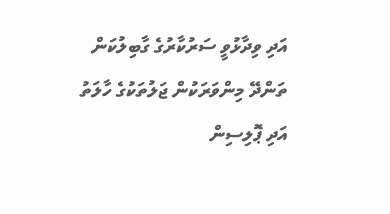އަދި ވިދާޅުވީ ސަރުކާރުގެ ގާބިލުކަން ތަންދޭ މިންވަރަކުން ޖަލުތަކުގެ ހާލަތު އަދި ޕޮލިސިން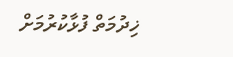ޚިދުމަތް ފުޅާކުރުމަށް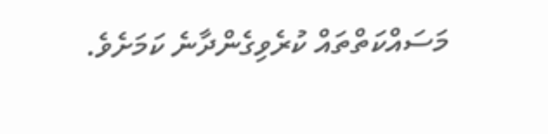މަސައްކަތްތައް ކުރެވިގެންދާނެ ކަމަށެވެ.